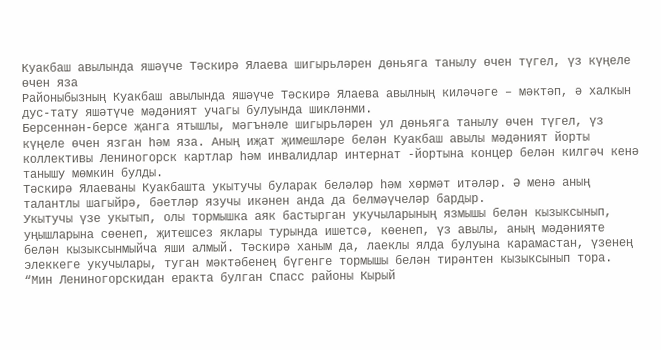Куакбаш авылында яшәүче Тәскирә Ялаева шигырьләрен дөньяга танылу өчен түгел, үз күңеле өчен яза
Районыбызның Куакбаш авылында яшәүче Тәскирә Ялаева авылның киләчәге – мәктәп, ә халкын дус-тату яшәтүче мәдәният учагы булуында шикләнми.
Берсеннән-берсе җанга ятышлы, мәгънәле шигырьләрен ул дөньяга танылу өчен түгел, үз күңеле өчен язган һәм яза. Аның иҗат җимешләре белән Куакбаш авылы мәдәният йорты коллективы Лениногорск картлар һәм инвалидлар интернат -йортына концер белән килгәч кенә танышу мөмкин булды.
Тәскирә Ялаеваны Куакбашта укытучы буларак беләләр һәм хөрмәт итәләр. Ә менә аның талантлы шагыйрә, бәетләр язучы икәнен анда да белмәүчеләр бардыр.
Укытучы үзе укытып, олы тормышка аяк бастырган укучыларының язмышы белән кызыксынып, уңышларына сөенеп, җитешсез яклары турында ишетсә, көенеп, үз авылы, аның мәдәнияте белән кызыксынмыйча яши алмый. Тәскирә ханым да, лаеклы ялда булуына карамастан, үзенең элеккеге укучылары, туган мәктәбенең бүгенге тормышы белән тирәнтен кызыксынып тора.
“Мин Лениногорскидан еракта булган Спасс районы Кырый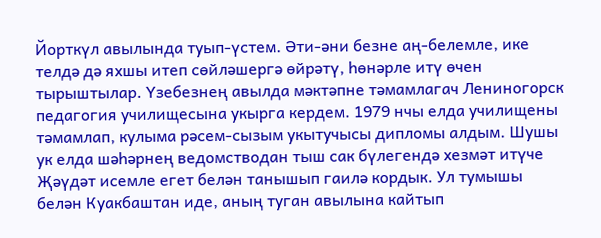Йорткүл авылында туып-үстем. Әти-әни безне аң-белемле, ике телдә дә яхшы итеп сөйләшергә өйрәтү, һөнәрле итү өчен тырыштылар. Үзебезнең авылда мәктәпне тәмамлагач Лениногорск педагогия училищесына укырга кердем. 1979 нчы елда училищены тәмамлап, кулыма рәсем-сызым укытучысы дипломы алдым. Шушы ук елда шәһәрнең ведомстводан тыш сак бүлегендә хезмәт итүче Җәүдәт исемле егет белән танышып гаилә кордык. Ул тумышы белән Куакбаштан иде, аның туган авылына кайтып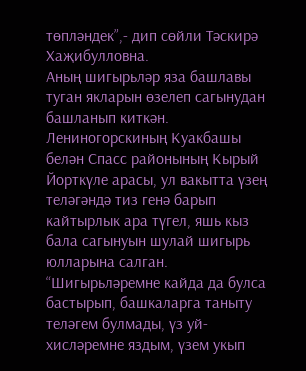төпләндек”,- дип сөйли Тәскирә Хаҗибулловна.
Аның шигырьләр яза башлавы туган якларын өзелеп сагынудан башланып киткән. Лениногорскиның Куакбашы белән Спасс районының Кырый Йорткүле арасы, ул вакытта үзең теләгәндә тиз генә барып кайтырлык ара түгел, яшь кыз бала сагынуын шулай шигырь юлларына салган.
“Шигырьләремне кайда да булса бастырып, башкаларга таныту теләгем булмады, үз уй-хисләремне яздым, үзем укып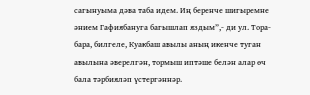сагынуыма дәва таба идем. Иң беренче шигыремне әнием Гафиябануга багышлап яздым”,- ди ул. Тора-бара, билгеле, Куакбаш авылы аның икенче туган авылына әверелгән, тормыш иптәше белән алар өч бала тәрбияләп үстергәннәр.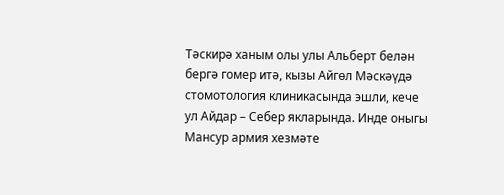Тәскирә ханым олы улы Альберт белән бергә гомер итә, кызы Айгөл Мәскәүдә стомотология клиникасында эшли, кече ул Айдар – Себер якларында. Инде оныгы Мансур армия хезмәте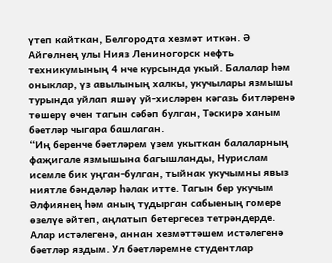үтеп кайткан, Белгородта хезмәт иткән. Ә Айгөлнең улы Нияз Лениногорск нефть техникумының 4 нче курсында укый. Балалар һәм оныклар, үз авылының халкы, укучылары язмышы турында уйлап яшәү уй-хисләрен кәгазь битләренә төшерү өчен тагын сәбәп булган, Тәскирә ханым бәетләр чыгара башлаган.
“Иң беренче бәетләрем үзем укыткан балаларның фаҗигале язмышына багышланды, Нурислам исемле бик уңган-булган, тыйнак укучымны явыз ниятле бәндәләр һәлак итте. Тагын бер укучым Әлфиянең һәм аның тудырган сабыеның гомере өзелүе әйтеп, аңлатып бетергесез тетрәндерде. Алар истәлегенә, аннан хезмәттәшем истәлегенә бәетләр яздым. Ул бәетләремне студентлар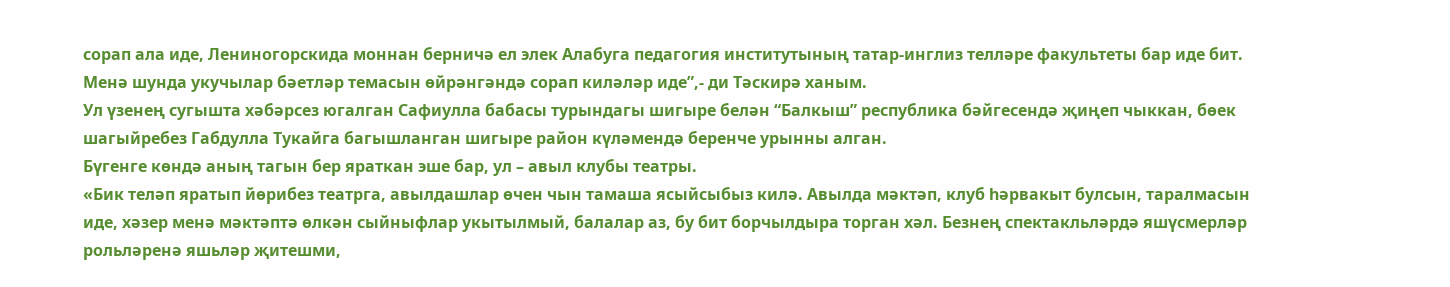сорап ала иде, Лениногорскида моннан берничә ел элек Алабуга педагогия институтының татар-инглиз телләре факультеты бар иде бит. Менә шунда укучылар бәетләр темасын өйрәнгәндә сорап киләләр иде”,- ди Тәскирә ханым.
Ул үзенең сугышта хәбәрсез югалган Сафиулла бабасы турындагы шигыре белән “Балкыш” республика бәйгесендә җиңеп чыккан, бөек шагыйребез Габдулла Тукайга багышланган шигыре район күләмендә беренче урынны алган.
Бүгенге көндә аның тагын бер яраткан эше бар, ул – авыл клубы театры.
«Бик теләп яратып йөрибез театрга, авылдашлар өчен чын тамаша ясыйсыбыз килә. Авылда мәктәп, клуб һәрвакыт булсын, таралмасын иде, хәзер менә мәктәптә өлкән сыйныфлар укытылмый, балалар аз, бу бит борчылдыра торган хәл. Безнең спектакльләрдә яшүсмерләр рольләренә яшьләр җитешми,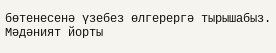бөтенесенә үзебез өлгерергә тырышабыз. Мәдәният йорты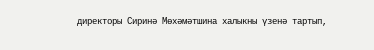директоры Сиринә Мөхәмәтшина халыкны үзенә тартып,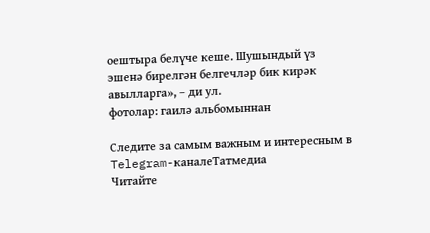оештыра белүче кеше. Шушындый үз эшенә бирелгән белгечләр бик кирәк авылларга», – ди ул.
фотолар: гаилә альбомыннан

Следите за самым важным и интересным в Telegram-каналеТатмедиа
Читайте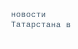новости Татарстана в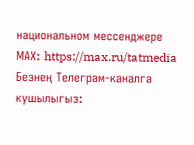национальном мессенджере MАХ: https://max.ru/tatmedia
Безнең Телеграм-каналга кушылыгыз: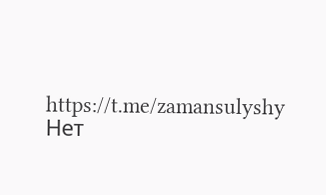https://t.me/zamansulyshy
Нет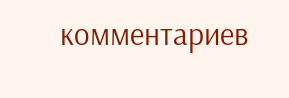комментариев